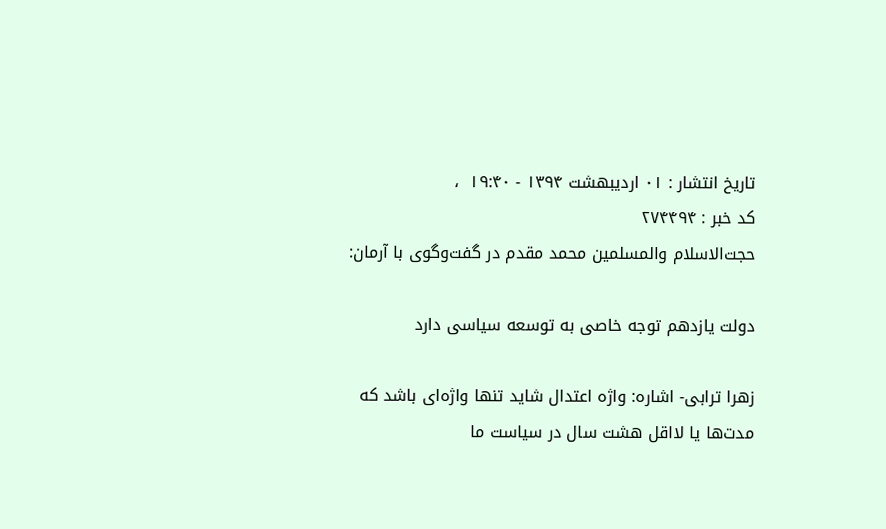تاریخ انتشار : ۰۱ ارديبهشت ۱۳۹۴ - ۱۹:۴۰  ،
کد خبر : ۲۷۴۴۹۴
حجت‌الاسلام والمسلمین محمد مقدم در گفت‌وگوی با آرمان:

دولت یازدهم توجه خاصی به توسعه سیاسی دارد

زهرا ترابی- اشاره: واژه اعتدال شاید تنها واژه‌ای باشد که مدت‌ها یا لااقل هشت سال در سیاست ما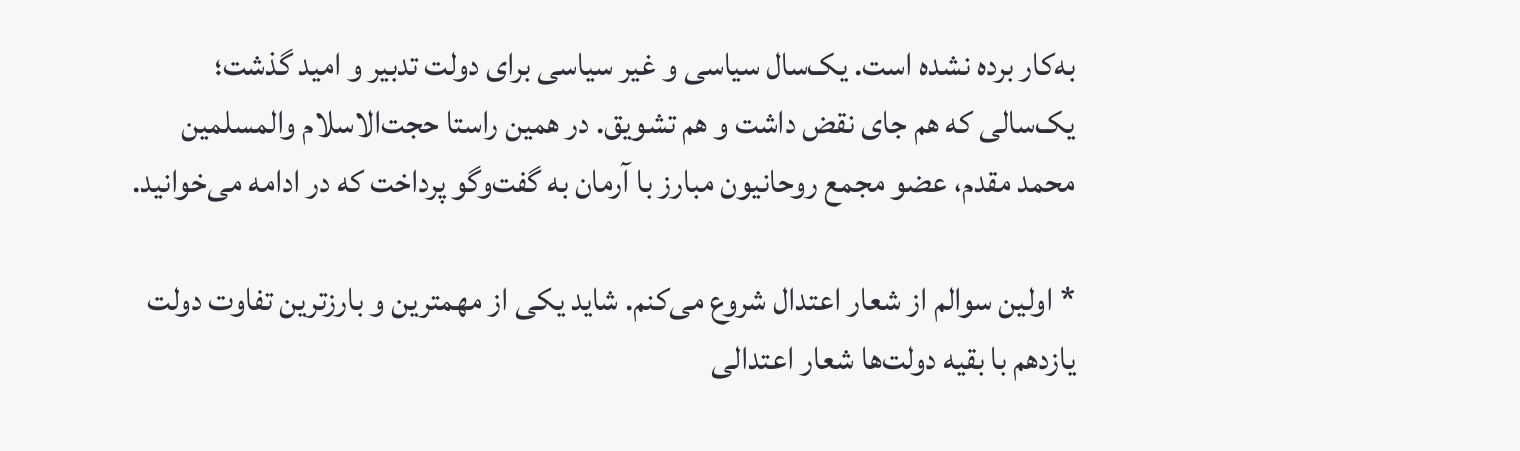به‌کار برده نشده است. یک‌سال سیاسی و غیر سیاسی برای دولت تدبیر و امید گذشت؛ یک‌سالی که هم جای نقض داشت و هم تشویق. در همین راستا حجت‌الاسلام والمسلمین محمد مقدم، عضو مجمع روحانیون مبارز با آرمان به گفت‌و‌گو پرداخت که در ادامه می‌خوانید.

* اولین سوالم از شعار اعتدال شروع می‌کنم. شاید یکی از مهمترین و بارزترین تفاوت دولت یازدهم با بقیه دولت‌ها شعار اعتدالی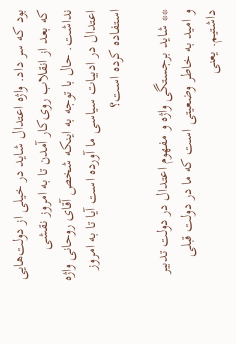بود که سر داد. واژه اعتدال شاید در خیلی از دولت‌هایی که بعد از انقلاب روی‌کار آمدن تا به امروز نقشی نداشت. حال با توجه به اینکه شخص آقای روحانی واژه اعتدال در ادبیات سیاسی ما آورده است آیا تا به امروز استفاده کرده است؟

** شاید برجستگی واژه و مفهوم اعتدال در دولت تدبیر و امید به خاطر وضعیتی است که ما در دولت قبلی داشتیم‌. یعنی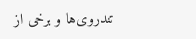تندروی‌ها و برخی از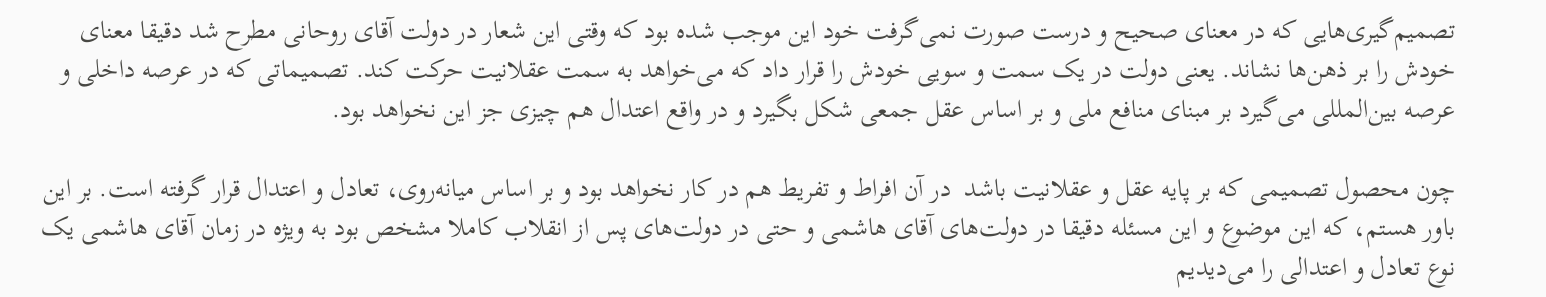تصمیم‌گیری‌هایی که در معنای صحیح و درست صورت نمی‌گرفت خود این موجب شده بود که وقتی این شعار در دولت آقای روحانی مطرح شد دقیقا معنای خودش را بر ذهن‌ها نشاند. یعنی دولت در یک سمت و سویی خودش را قرار داد که می‌خواهد به سمت عقلانیت حرکت کند. تصمیماتی که در عرصه داخلی و عرصه بین‌المللی می‌گیرد بر مبنای منافع ملی و بر اساس عقل جمعی شکل بگیرد و در واقع اعتدال هم چیزی جز این نخواهد بود.

چون محصول تصمیمی که بر پایه عقل و عقلانیت باشد  در آن افراط و تفریط هم در کار نخواهد بود و بر اساس میانه‌روی، تعادل و اعتدال قرار گرفته است. بر این باور هستم، که این موضوع و این مسئله دقیقا در دولت‌های آقای هاشمی و حتی در دولت‌های پس از انقلاب کاملا مشخص بود به ویژه در زمان آقای هاشمی یک نوع تعادل و اعتدالی را می‌دیدیم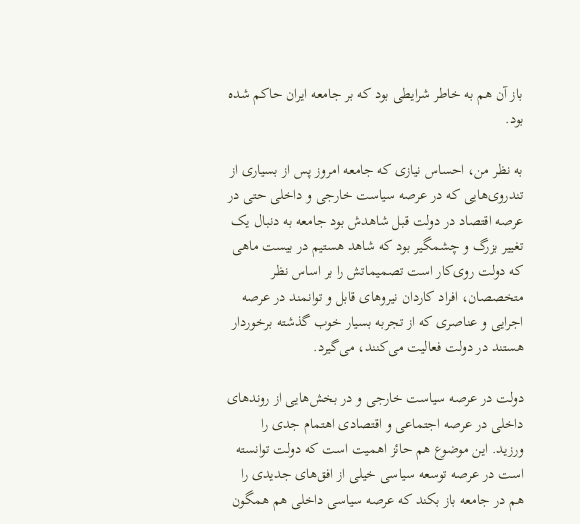باز آن هم به خاطر شرایطی بود که بر جامعه ایران حاکم شده بود.

به نظر من، احساس نیازی که جامعه امروز پس از بسیاری از تندروی‌هایی که در عرصه سیاست خارجی و داخلی حتی در عرصه اقتصاد در دولت قبل شاهدش بود جامعه به دنبال یک تغییر بزرگ و چشمگیر بود که شاهد هستیم در بیست ماهی که دولت روی‌کار است تصمیماتش را بر اساس نظر متخصصان، افراد کاردان نیروهای قابل و توانمند در عرصه اجرایی و عناصری که از تجربه بسیار خوب گذشته برخوردار هستند در دولت فعالیت می‌کنند، می‌گیرد.

دولت در عرصه سیاست خارجی و در بخش‌هایی از روندهای داخلی در عرصه اجتماعی و اقتصادی اهتمام جدی را ورزید. این موضوع هم حائز اهمیت است که دولت توانسته است در عرصه توسعه سیاسی خیلی از افق‌های جدیدی را هم در جامعه باز بکند که عرصه سیاسی داخلی هم همگون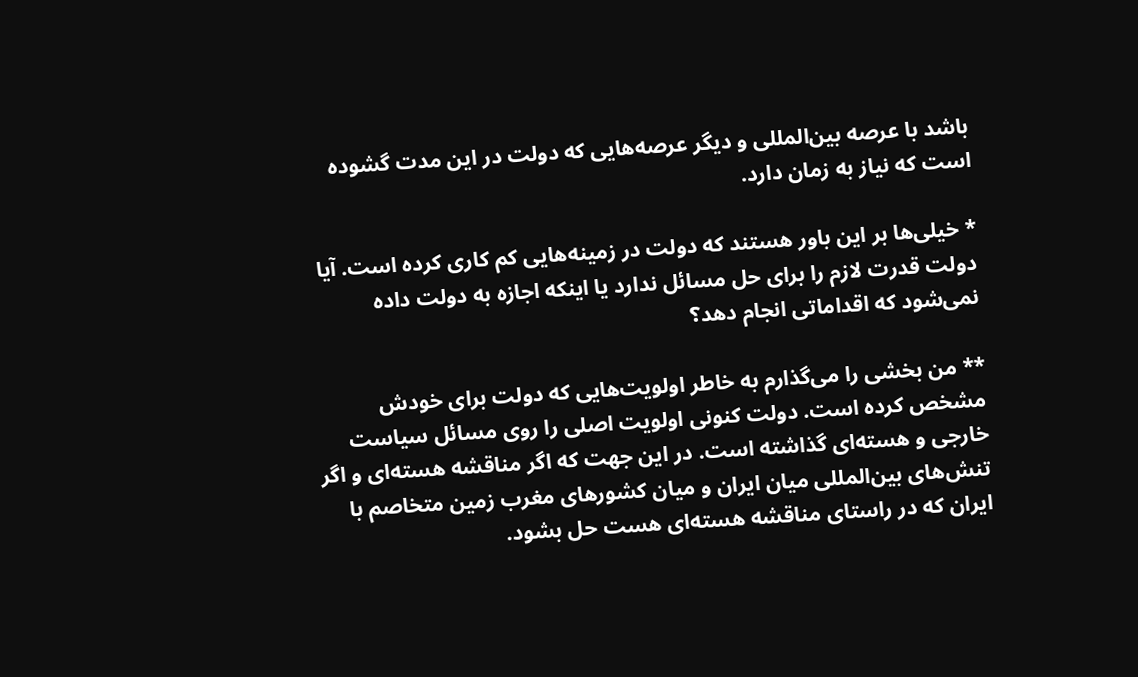باشد با عرصه بین‌المللی و دیگر عرصه‌هایی که دولت در این مدت گشوده است که نیاز به زمان دارد.

* خیلی‌ها بر این باور هستند که دولت در زمینه‌هایی کم کاری کرده است. آیا دولت قدرت لازم را برای حل مسائل ندارد یا اینکه اجازه به دولت داده نمی‌شود که اقداماتی انجام دهد؟

** من بخشی را می‌گذارم به خاطر اولویت‌هایی که دولت برای خودش مشخص کرده است. دولت کنونی اولویت اصلی را روی مسائل سیاست خارجی و هسته‌ای گذاشته است. در این جهت که اگر مناقشه هسته‌ای و اگر تنش‌های بین‌المللی میان ایران و میان کشورهای مغرب زمین متخاصم با ایران که در راستای مناقشه هسته‌ای هست حل بشود.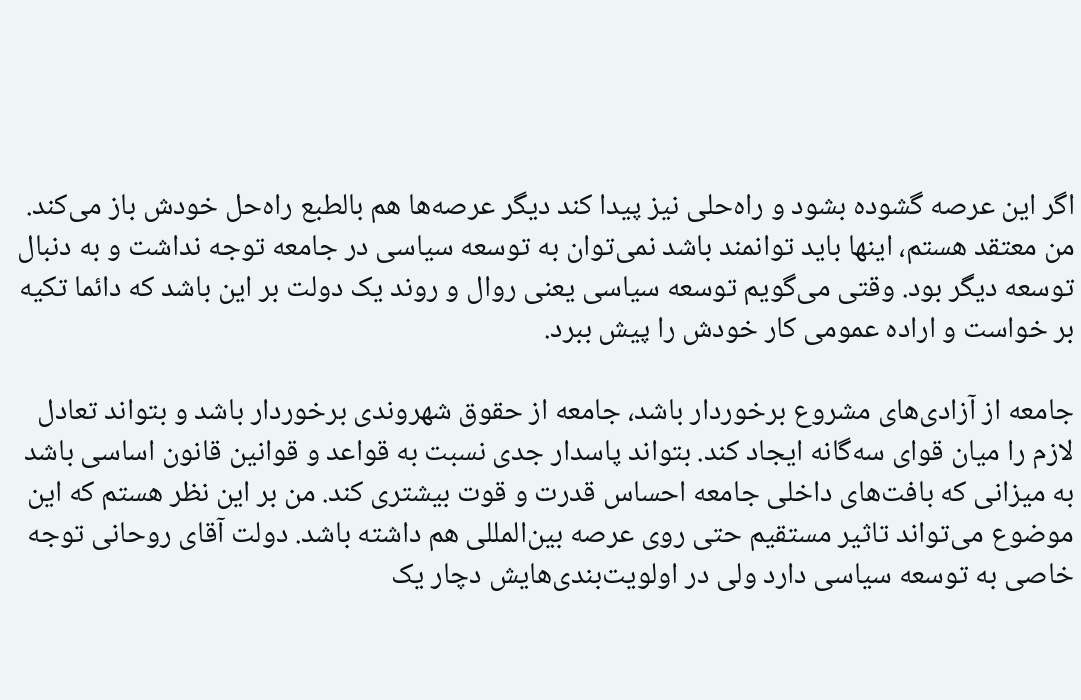اگر این عرصه گشوده بشود و راه‌حلی نیز پیدا کند دیگر عرصه‌ها هم بالطبع راه‌حل خودش باز می‌کند. من معتقد هستم، اینها باید توانمند باشد نمی‌توان به توسعه سیاسی در جامعه توجه نداشت و به دنبال توسعه دیگر بود. وقتی می‌گویم توسعه سیاسی یعنی روال و روند یک دولت بر این باشد که دائما تکیه بر خواست و اراده عمومی کار خودش را پیش ببرد.

جامعه از آزادی‌های مشروع برخوردار باشد، جامعه از حقوق شهروندی برخوردار باشد و بتواند تعادل لازم را میان قوای سه‌گانه ایجاد کند. بتواند پاسدار جدی نسبت به قواعد و قوانین قانون اساسی باشد به میزانی که بافت‌های داخلی جامعه احساس قدرت و قوت بیشتری ‌کند. من بر این نظر هستم که این موضوع می‌تواند تاثیر مستقیم حتی روی عرصه بین‌المللی هم داشته باشد. دولت آقای روحانی توجه خاصی به توسعه سیاسی دارد ولی در اولویت‌بندی‌هایش دچار یک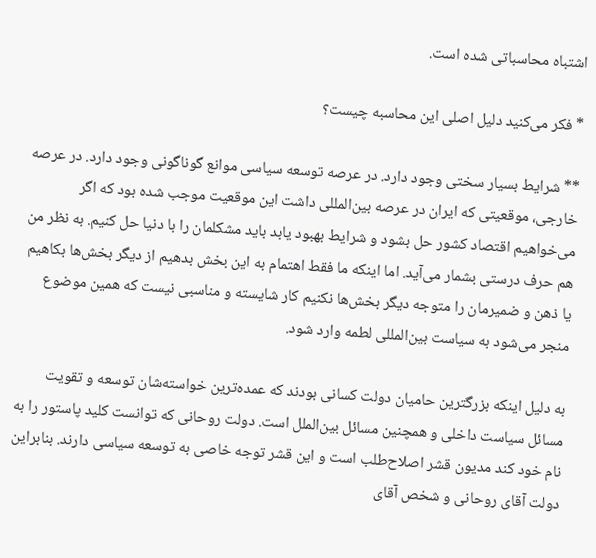اشتباه محاسباتی شده است.

* فکر می‌کنید دلیل اصلی این محاسبه چیست؟

** شرایط بسیار سختی وجود دارد. در عرصه توسعه سیاسی موانع گوناگونی وجود دارد. در عرصه خارجی، موقعیتی که ایران در عرصه بین‌المللی داشت این موقعیت موجب شده بود که اگر می‌خواهیم اقتصاد کشور حل بشود و شرایط بهبود یابد باید مشکلمان را با دنیا حل کنیم‌. به نظر من هم حرف درستی بشمار می‌آید. اما اینکه ما فقط اهتمام به این بخش بدهیم از دیگر بخش‌ها بکاهیم یا ذهن و ضمیرمان را متوجه دیگر بخش‌ها نکنیم کار شایسته و مناسبی نیست که همین موضوع منجر می‌شود به سیاست بین‌المللی لطمه وارد شود.

به دلیل اینکه بزرگترین حامیان دولت کسانی بودند که عمده‌ترین خواسته‌شان توسعه و تقویت مسائل سیاست داخلی و همچنین مسائل بین‌الملل است. دولت روحانی که توانست کلید پاستور را به نام خود کند مدیون قشر اصلاح‌طلب است و این قشر توجه خاصی به توسعه سیاسی دارند. بنابراین دولت آقای روحانی و شخص آقای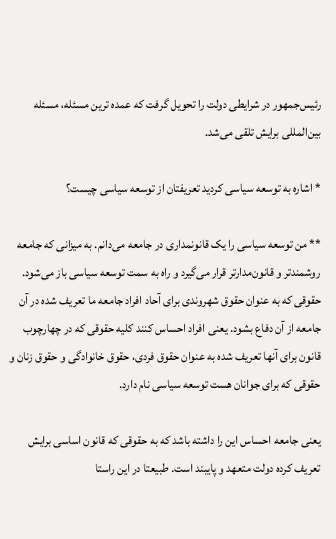رئیس‌جمهور در شرایطی دولت را تحویل گرفت که عمده ترین مسئله، مسئله بین‌المللی برایش تلقی می‌شد.

* اشاره به توسعه سیاسی کردید تعریفتان از توسعه سیاسی چیست؟

** من توسعه سیاسی را یک قانونمداری در جامعه می‌دانم. به میزانی که جامعه روشمندتر و قانون‌مدارتر قرار می‌گیرد و راه به سمت توسعه سیاسی باز می‌شود. حقوقی که به عنوان حقوق شهروندی برای آحاد افراد جامعه ما تعریف شده در آن جامعه از آن دفاع بشود. یعنی افراد احساس کنند کلیه حقوقی که در چهارچوب قانون برای آنها تعریف شده به عنوان حقوق فردی، حقوق خانوادگی و حقوق زنان و حقوقی که برای جوانان هست توسعه سیاسی نام دارد.

یعنی جامعه احساس این را داشته باشد که به حقوقی که قانون اساسی برایش تعریف کرده دولت متعهد و پایبند است. طبیعتا در این راستا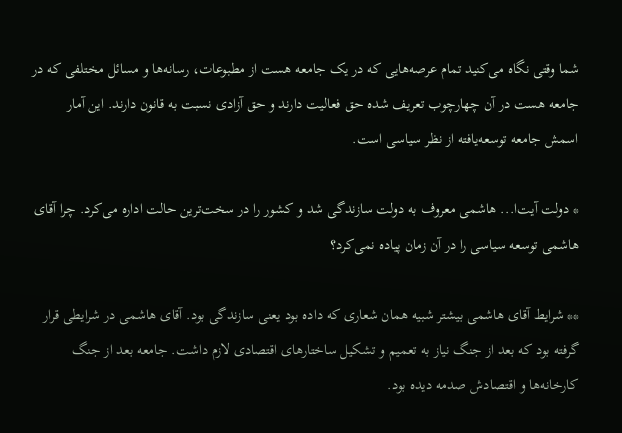شما وقتی نگاه می‌کنید تمام عرصه‌هایی که در یک جامعه هست از مطبوعات، رسانه‌ها و مسائل مختلفی که در جامعه هست در آن چهارچوب تعریف شده حق فعالیت دارند و حق آزادی نسبت به قانون دارند. این آمار اسمش جامعه توسعه‌یافته از نظر سیاسی است.

* دولت آیت‌ا... هاشمی معروف به دولت سازندگی شد و کشور را در سخت‌ترین حالت اداره می‌کرد. چرا آقای هاشمی توسعه سیاسی را در آن زمان پیاده نمی‌کرد؟

** شرایط آقای هاشمی بیشتر شبیه همان شعاری که داده بود یعنی سازندگی بود. آقای هاشمی در شرایطی قرار گرفته بود که بعد از جنگ نیاز به تعمیم و تشکیل ساختارهای اقتصادی لازم داشت. جامعه بعد از جنگ کارخانه‌ها و اقتصادش صدمه دیده بود.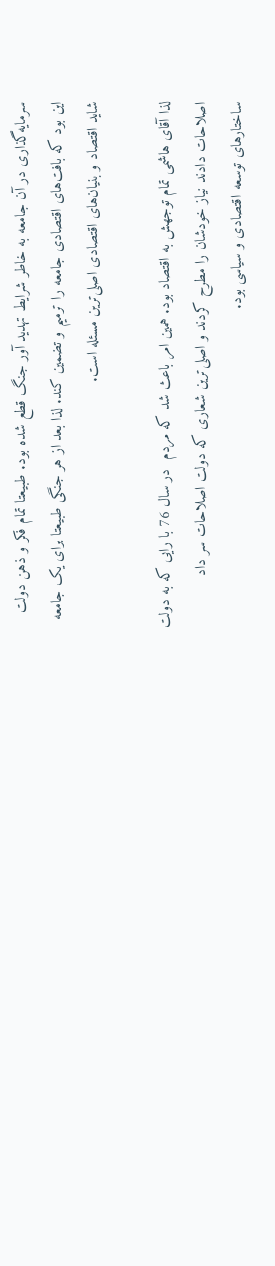سرمایه‌گذاری در آن جامعه به خاطر شرایط تهدید آور جنگ قطع شده بود. طبیعتا تمام فکر و ذهن دولت این بود که بافت‌های اقتصادی جامعه را ترمیم و تضمین کند. لذا بعد از هر جنگی طبیعتا برای یک جامعه شاید اقتصاد و بنیان‌های اقتصادی اصلی‌ترین مسئله است.

لذا آقای هاشمی تمام توجهش به اقتصاد بود. همین امر باعث شد که مردم  در سال 76 با رایی که به دولت اصلاحات دادند نیاز خودشان را مطرح کردند و اصلی‌ترین شعاری که دولت اصلاحات سر داد ساختارهای توسعه اقتصادی و سیاسی بود.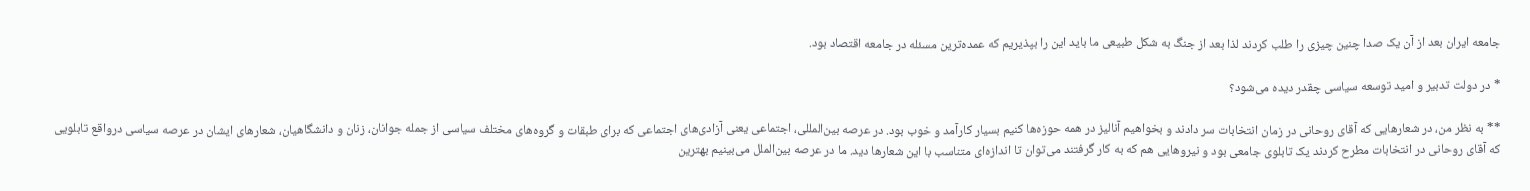جامعه ایران بعد از آن یک صدا چنین چیزی را طلب کردند لذا بعد از جنگ به شکل طبیعی ما باید این را بپذیریم که عمده‌ترین مسئله در جامعه اقتصاد بود.

* در دولت تدبیر و امید توسعه سیاسی چقدر دیده می‌شود؟

** به نظر من، در شعارهایی که آقای روحانی در زمان انتخابات سر دادند و بخواهیم آنالیز در همه حوزه‌ها کنیم بسیار کارآمد و خوب بود. در عرصه بین‌المللی، اجتماعی یعنی آزادی‌های اجتماعی که برای طبقات و گروه‌های مختلف سیاسی از جمله جوانان، زنان و دانشگاهیان، شعارهای ایشان در عرصه سیاسی درواقع تابلویی که آقای روحانی در انتخابات مطرح کردند یک تابلوی جامعی بود و نیروهایی هم که به کار گرفتند می‌توان تا اندازه‌ای متناسب با این شعارها دید. ما در عرصه بین‌الملل می‌بینیم بهترین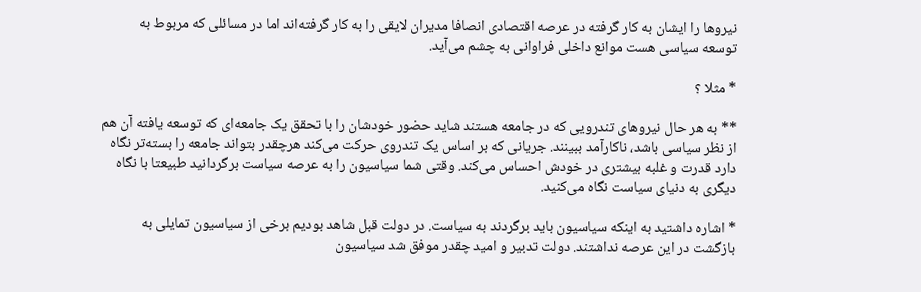نیروها را ایشان به کار گرفته در عرصه اقتصادی انصافا مدیران لایقی را به کار گرفته‌اند اما در مسائلی که مربوط به توسعه سیاسی هست موانع داخلی فراوانی به چشم ‌می‌آید.

* مثلا ؟

** به هر حال نیروهای تندرویی که در جامعه هستند شاید حضور خودشان را با تحقق یک جامعه‌ای که توسعه یافته آن هم از نظر سیاسی باشد، ناکارآمد ببینند. جریانی که بر اساس یک تندروی حرکت می‌کند هرچقدر بتواند جامعه را بسته‌تر نگاه دارد قدرت و غلبه بیشتری در خودش احساس می‌کند. وقتی شما سیاسیون را به عرصه سیاست برگردانید طبیعتا با نگاه دیگری به دنیای سیاست نگاه می‌کنید.

* اشاره داشتید به اینکه سیاسیون باید برگردند به سیاست. در دولت قبل شاهد بودیم برخی از سیاسیون تمایلی به بازگشت در این عرصه نداشتند. دولت تدبیر و امید چقدر موفق شد سیاسیون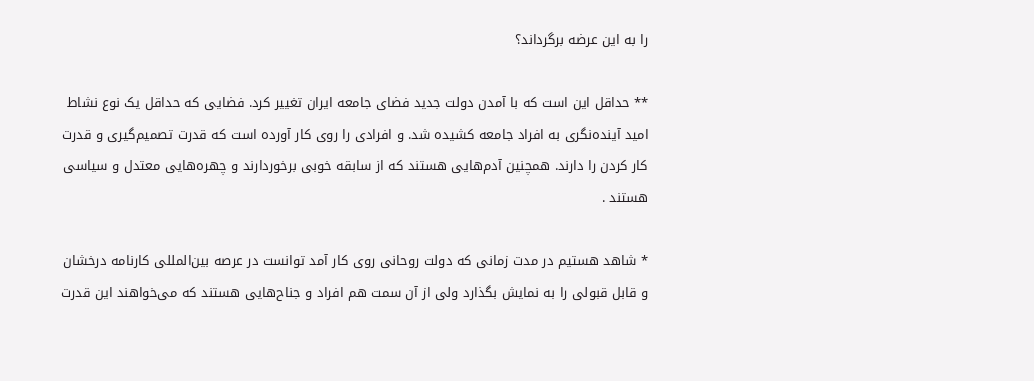را به این عرضه برگرداند؟

** حداقل این است که با آمدن دولت جدید فضای جامعه ایران تغییر کرد. فضایی که حداقل یک نوع نشاط امید آینده‌نگری به افراد جامعه کشیده شد‌. و افرادی را روی ‌کار آورده است که قدرت تصمیم‌گیری و قدرت کار کردن را دارند. همچنین آدم‌هایی هستند که از سابقه خوبی برخوردارند و چهره‌هایی معتدل و سیاسی هستند .

* شاهد هستیم در مدت زمانی که دولت روحانی روی ‌کار آمد توانست در عرصه بین‌المللی کارنامه درخشان و قابل قبولی را به نمایش بگذارد ولی از آن سمت هم افراد و جناح‌هایی هستند که می‌خواهند این قدرت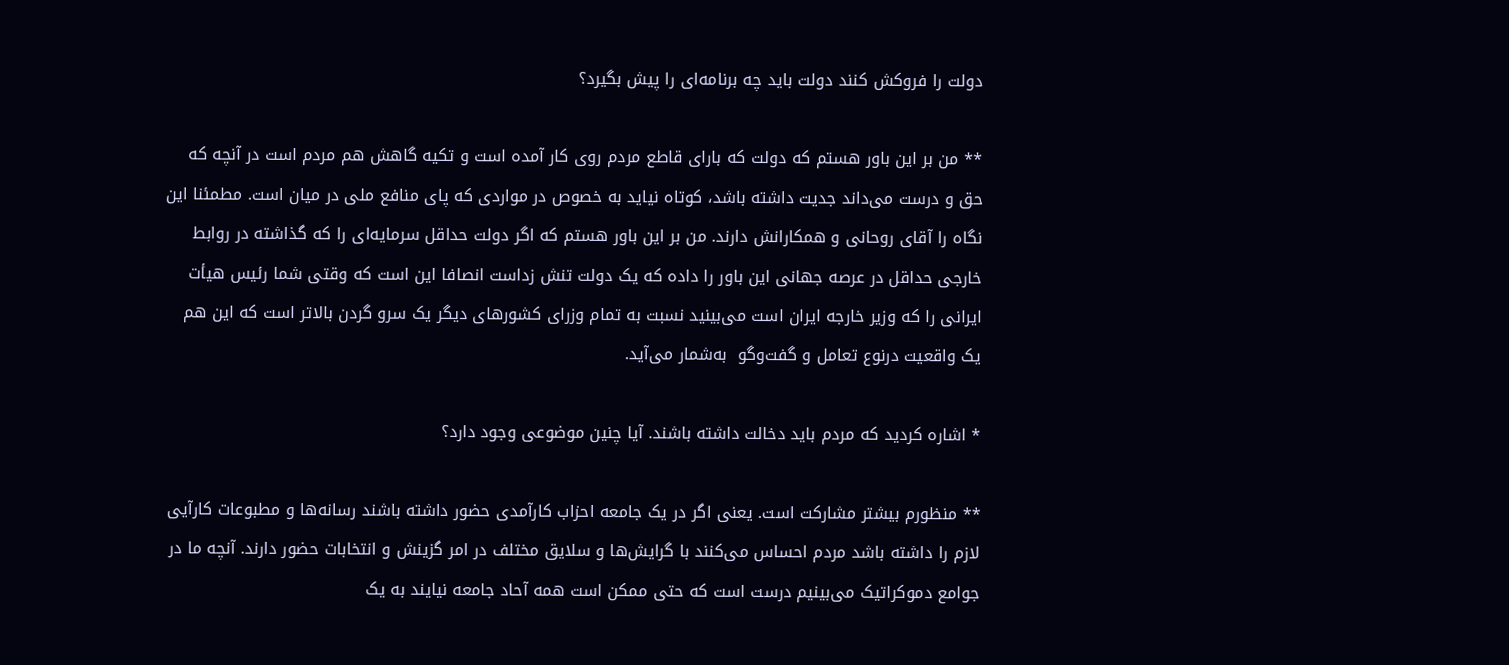دولت را فروکش کنند دولت باید چه برنامه‌ای را پیش بگیرد؟

** من بر این باور هستم که دولت که بارای قاطع مردم روی ‌کار آمده است و تکیه گاهش هم مردم است در آنچه که حق و درست می‌داند جدیت داشته باشد، کوتاه نیاید به خصوص در مواردی که پای منافع ملی در میان است. مطمئنا این نگاه را آقای روحانی و همکارانش دارند. من بر این باور هستم که اگر دولت حداقل سرمایه‌ای را که گذاشته در روابط خارجی حداقل در عرصه جهانی این باور را داده که یک دولت تنش زداست انصافا این است که وقتی شما رئیس هیأت ایرانی را که وزیر خارجه ایران است می‌بینید نسبت به تمام وزرای کشورهای دیگر یک سرو گردن بالاتر است که این هم  یک واقعیت درنوع تعامل و گفت‌وگو  به‌شمار می‌آید.

* اشاره کردید که مردم باید دخالت داشته باشند. آیا چنین موضوعی وجود دارد؟

** منظورم بیشتر مشارکت است‌. یعنی اگر در یک جامعه احزاب کارآمدی حضور داشته باشند رسانه‌ها و مطبوعات کارآیی لازم را داشته باشد مردم احساس می‌کنند با گرایش‌ها و سلایق مختلف در امر گزینش و انتخابات حضور دارند. آنچه ما در جوامع دموکراتیک می‌بینیم درست است که حتی ممکن است همه آحاد جامعه نیایند به یک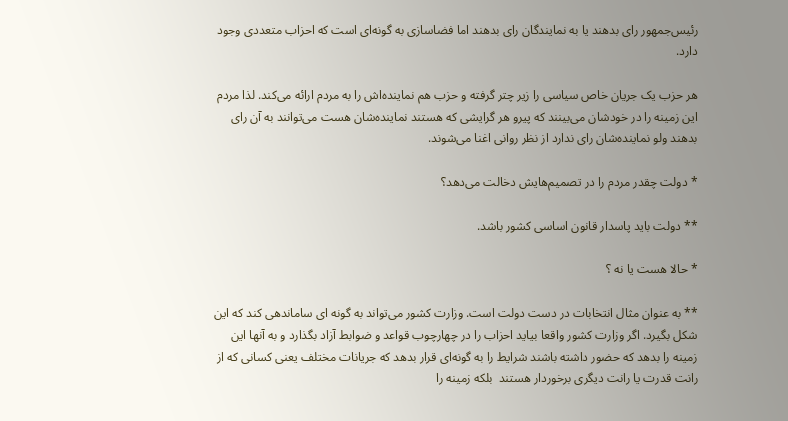رئیس‌جمهور رای بدهند یا به نمایندگان رای بدهند اما فضاسازی به گونه‌ای است که احزاب متعددی وجود دارد.

هر حزب یک جریان خاص سیاسی را زیر چتر گرفته و حزب هم نماینده‌اش را به مردم ارائه می‌کند. لذا مردم این زمینه را در خودشان می‌بینند که پیرو هر گرایشی که هستند نماینده‌شان هست می‌توانند به آن رای بدهند ولو نماینده‌شان رای ندارد از نظر روانی اغنا می‌شوند.

* دولت چقدر مردم را در تصمیم‌هایش دخالت می‌دهد؟

** دولت باید پاسدار قانون اساسی کشور باشد.

* حالا هست یا نه ؟

** به عنوان مثال انتخابات در دست دولت است. وزارت کشور می‌تواند به گونه ای ساماندهی کند که این شکل بگیرد. اگر وزارت کشور واقعا بیاید احزاب را در چهارچوب قواعد و ضوابط آزاد بگذارد و به آنها این زمینه را بدهد که حضور داشته باشند شرایط را به گونه‌ای قرار بدهد که جریانات مختلف یعنی کسانی که از رانت قدرت یا رانت دیگری برخوردار هستند  بلکه زمینه را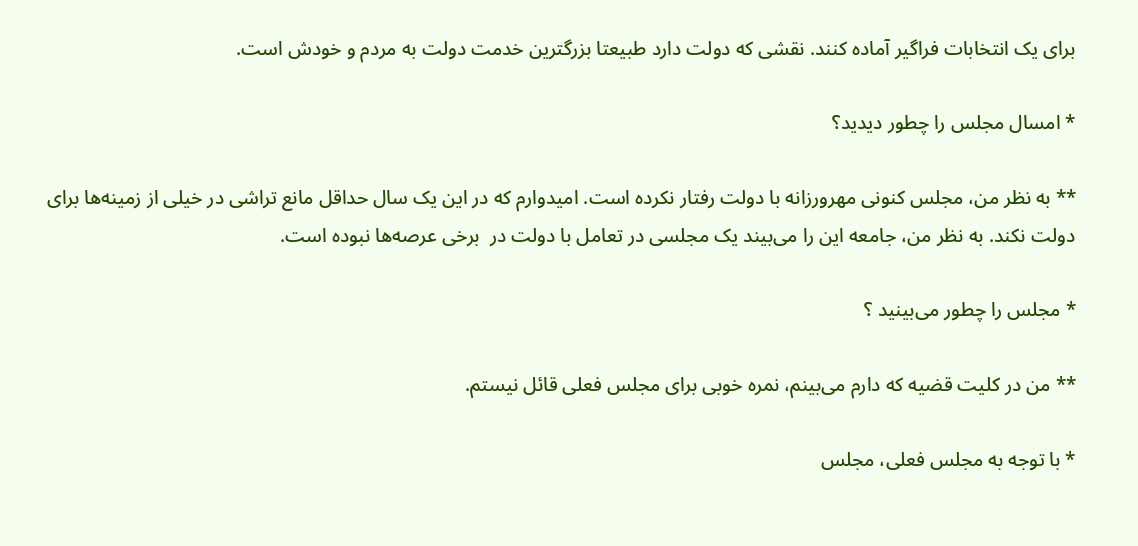برای یک انتخابات فراگیر آماده کنند. نقشی که دولت دارد طبیعتا بزرگترین خدمت دولت به مردم و خودش است.

* امسال مجلس را چطور دیدید؟

** به نظر من‌، مجلس کنونی مهرورزانه با دولت رفتار نکرده است. امیدوارم که در این یک سال حداقل مانع تراشی در خیلی از زمینه‌ها برای دولت نکند. به نظر من، جامعه این را می‌بیند یک مجلسی در تعامل با دولت در  برخی عرصه‌ها نبوده است.

* مجلس را چطور می‌بینید ؟

** من در کلیت قضیه که دارم می‌بینم، نمره خوبی برای مجلس فعلی قائل نیستم.

* با توجه به مجلس فعلی، مجلس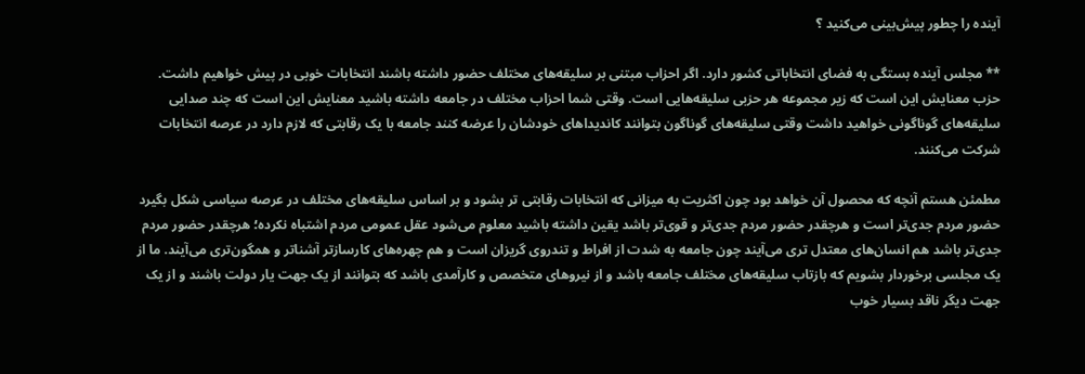آینده را چطور پیش‌بینی می‌کنید ؟

** مجلس آینده بستگی به فضای انتخاباتی کشور دارد. اگر احزاب مبتنی بر سلیقه‌های مختلف حضور داشته باشند انتخابات خوبی در پیش خواهیم داشت‌. حزب معنایش این است که زیر مجموعه هر حزبی سلیقه‌هایی است. وقتی شما احزاب مختلف در جامعه داشته باشید معنایش این است که چند صدایی سلیقه‌های گوناگونی خواهید داشت وقتی سلیقه‌های گوناگون بتوانند کاندیداهای خودشان را عرضه کنند جامعه با یک رقابتی که لازم دارد در عرصه انتخابات شرکت می‌کنند.

مطمئن هستم آنچه که محصول آن خواهد بود چون اکثریت به میزانی که انتخابات رقابتی تر بشود و بر اساس سلیقه‌های مختلف در عرصه سیاسی شکل بگیرد حضور مردم جدی‌تر است و هرچقدر حضور مردم جدی‌تر و قوی‌تر باشد یقین داشته باشید معلوم می‌شود عقل عمومی مردم اشتباه نکرده؛ هرچقدر حضور مردم جدی‌تر باشد هم انسان‌های معتدل تری می‌آیند چون جامعه به شدت از افراط و تندروی گریزان است و هم چهره‌های کارسازتر آشناتر و همگون‌تری می‌آیند. ما از یک مجلسی برخوردار بشویم که بازتاب سلیقه‌های مختلف جامعه باشد و از نیروهای متخصص و کارآمدی باشد که بتوانند از یک جهت یار دولت باشند و از یک جهت دیگر ناقد بسیار خوب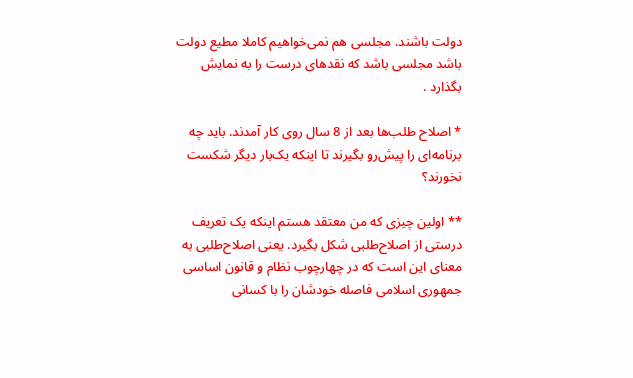دولت باشند. مجلسی هم نمی‌خواهیم کاملا مطیع دولت باشد مجلسی باشد که نقدهای درست را به نمایش بگذارد .

* اصلاح طلب‌ها بعد از 8 سال روی کار آمدند. باید چه برنامه‌ای را پیش‌رو بگیرند تا اینکه یک‌بار دیگر شکست نخورند؟

** اولین چیزی که من معتقد هستم اینکه یک تعریف درستی از اصلاح‌طلبی شکل بگیرد. یعنی اصلاح‌طلبی به معنای این است که در چهارچوب نظام و قانون اساسی جمهوری اسلامی فاصله خودشان را با کسانی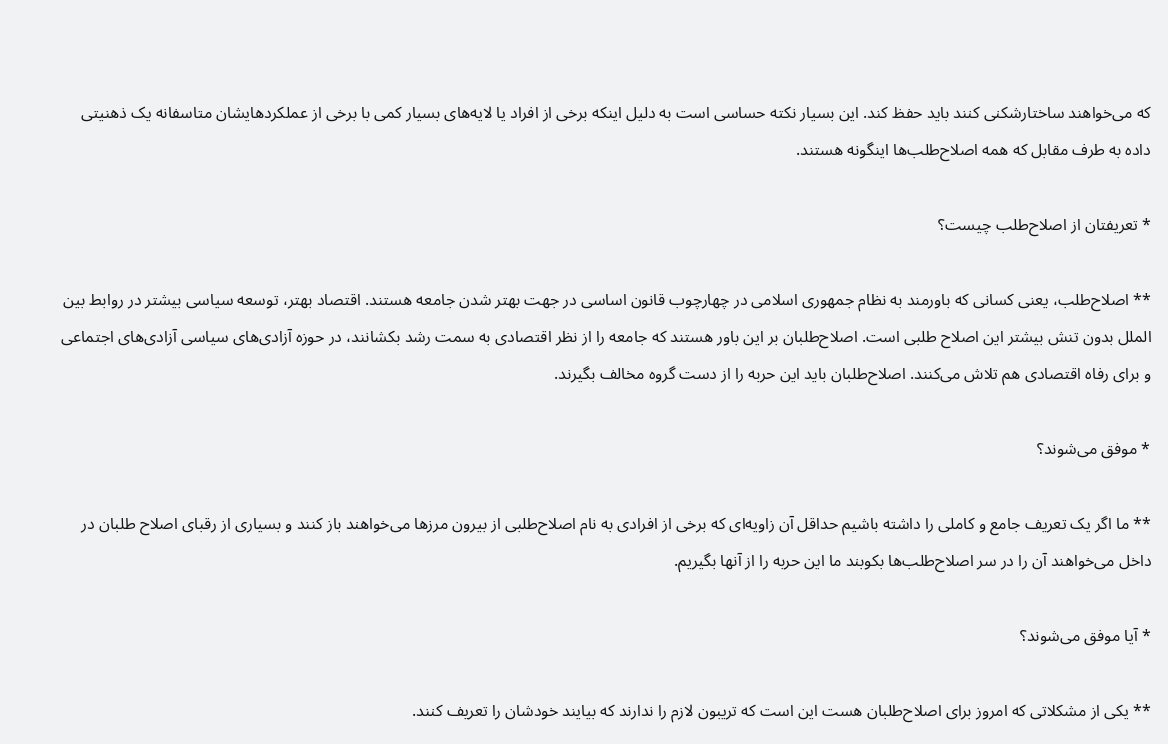که می‌خواهند ساختارشکنی کنند باید حفظ کند. این بسیار نکته حساسی است به دلیل اینکه برخی از افراد یا لایه‌های بسیار کمی با برخی از عملکردهایشان متاسفانه یک ذهنیتی داده به طرف مقابل که همه اصلاح‌طلب‌ها اینگونه هستند.

* تعریفتان از اصلاح‌طلب چیست؟

** اصلاح‌طلب، یعنی کسانی که باورمند به نظام جمهوری اسلامی در چهارچوب قانون اساسی در جهت بهتر شدن جامعه هستند. اقتصاد بهتر، توسعه سیاسی بیشتر در روابط بین الملل بدون تنش بیشتر این اصلاح طلبی است. اصلاح‌طلبان بر این باور هستند که جامعه را از نظر اقتصادی به سمت رشد بکشانند، در حوزه آزادی‌های سیاسی آزادی‌های اجتماعی و برای رفاه اقتصادی هم تلاش می‌کنند. اصلاح‌طلبان باید این حربه را از دست گروه مخالف بگیرند.

* موفق می‌شوند؟

** ما اگر یک تعریف جامع و کاملی را داشته باشیم حداقل آن زاویه‌ای که برخی از افرادی به نام اصلاح‌طلبی از بیرون مرزها می‌خواهند باز کنند و بسیاری از رقبای اصلاح طلبان در داخل می‌خواهند آن را در سر اصلاح‌طلب‌ها بکوبند ما این حربه را از آنها بگیریم.

* آیا موفق می‌شوند؟

** یکی از مشکلاتی که امروز برای اصلاح‌طلبان هست این است که تریبون لازم را ندارند که بیایند خودشان را تعریف کنند.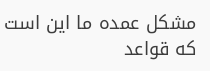مشکل عمده ما این است که قواعد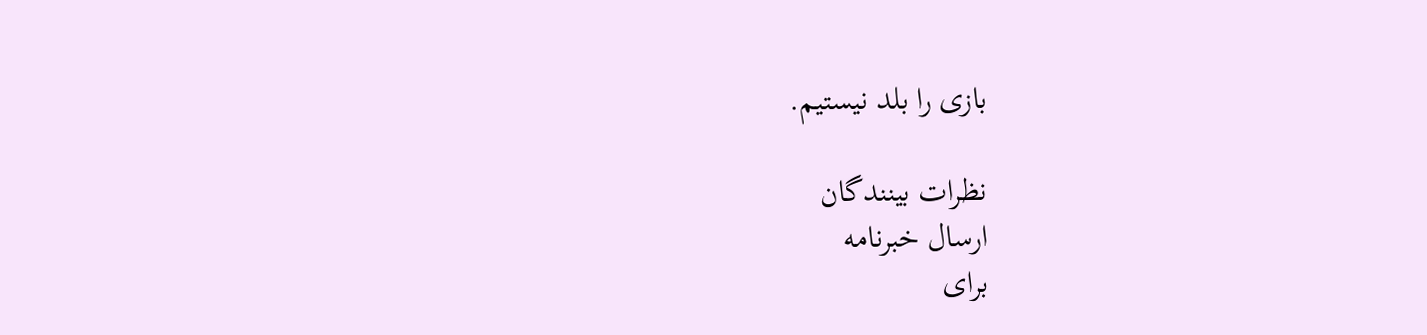بازی را بلد نیستیم.

نظرات بینندگان
ارسال خبرنامه
برای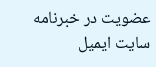عضویت در خبرنامه سایت ایمیل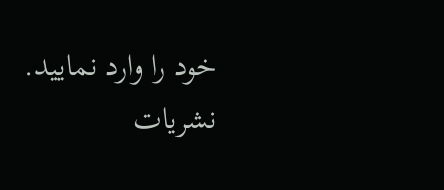خود را وارد نمایید.
نشریات